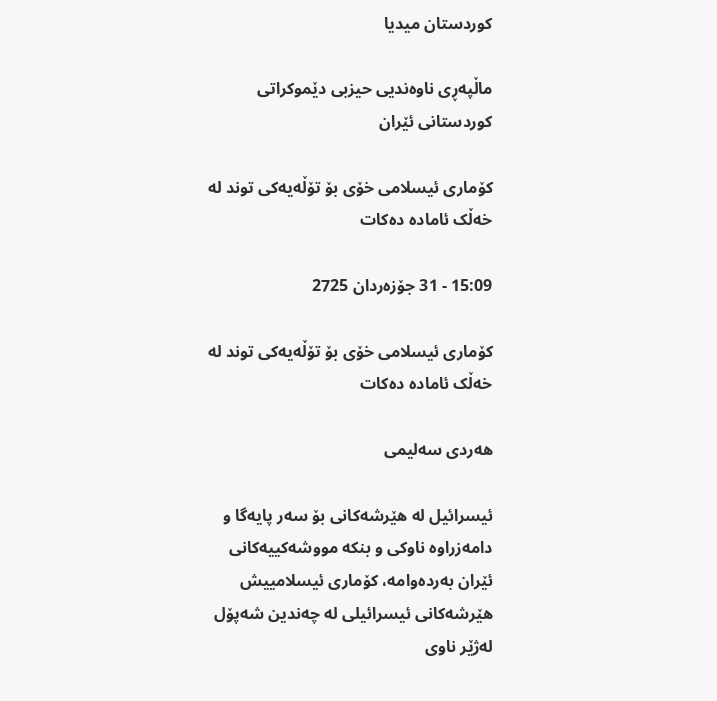کوردستان میدیا

ماڵپەڕی ناوەندیی حیزبی دێموکراتی کوردستانی ئێران

کۆماری ئیسلامی خۆی بۆ تۆڵەیەکی توند لە خەڵک ئامادە دەکات

15:09 - 31 جۆزەردان 2725

کۆماری ئیسلامی خۆی بۆ تۆڵەیەکی توند لە خەڵک ئامادە دەکات

هەردی سەلیمی

ئیسرائیل لە هێرشەکانی‌ بۆ سەر پایەگا و دامەزراوە ناوکی و بنکە مووشەکییەکانی ئێران بەردەوامە، کۆماری ئیسلامییش هێرشەکانی ئیسرائیلی لە چەندین شەپۆل لەژێر ناوی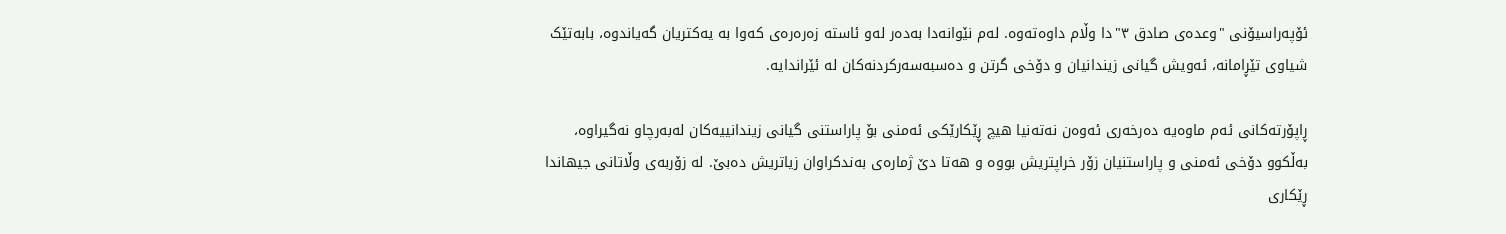ئۆپەراسیۆنی "وعدەی صادق ٣"دا وڵام داوەتەوە. لەم نێوانەدا بەدەر لەو ئاستە زەرەرەی کەوا بە یەکتریان گەیاندوە، بابەتێک شیاوی تێڕامانە، ئەویش گیانی زیندانیان و دۆخی گرتن و دەسبەسەرکردنەکان لە ئێراندایە.

ڕاپۆرتەکانی ئەم ماوەیە دەرخەری ئەوەن نەتەنیا هیچ ڕێکارێکی ئەمنی بۆ پاراستنی گیانی زیندانییەکان لەبەرچاو نەگیراوە، بەڵکوو دۆخی ئەمنی و پاراستنیان زۆر خراپتریش بووە و هەتا دێ ژمارەی بەندکراوان زیاتریش دەبێ. لە زۆربەی وڵاتانی جیهاندا ڕێکاری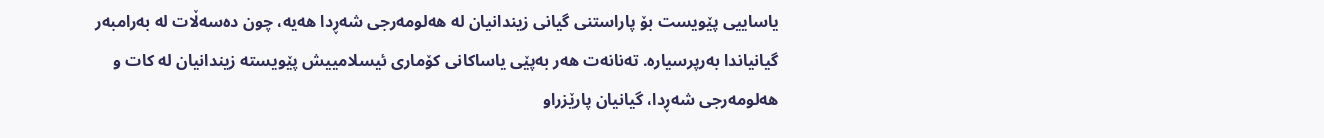یاساییی پێویست بۆ پاراستنی گیانی زیندانیان لە هەلومەرجی شەڕدا هەیە، چون دەسەڵات لە بەرامبەر گیانیاندا بەرپرسیارە. تەنانەت هەر بەپێی یاساکانی کۆماری ئیسلامییش پێویستە زیندانیان لە کات و هەلومەرجی شەڕدا، گیانیان پارێزراو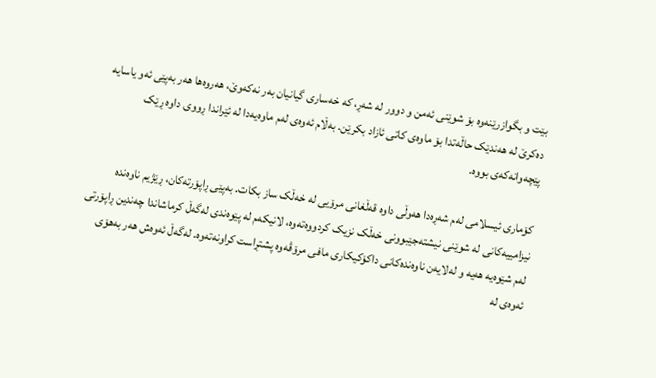بێت و بگوازرێنەوە بۆ شوێنی ئەمن و دوور لە شەڕ، کە خەساری گیانیان بەر نەکەوێ، هەروەها هەر بەپێی ئەو یاسایە دەکرێ لە هەندێک حاڵەتدا بۆ ماوەی کاتی ئازاد بکرێن. بەڵام ئەوەی لەم ماوەیەدا لە ئێراندا ڕووی داوە ڕێک پێچەوانەکەی بووە.

کۆماری ئیسلامی لەم شەڕەدا هەوڵی داوە قەڵغانی مرۆیی لە خەڵک ساز بکات. بەپێی ڕاپۆرتەکان، ڕێژیم ناوەندە نیزامییەکانی لە شوێنی نیشتەجێبوونی خەڵک نزیک کردووەتەوە، لانیکەم لە پێوەندی لەگەڵ کرماشاندا چەندین ڕاپۆرتی لەم شێوەیە هەیە و لەلایەن ناوەندەکانی داکۆکیکاری مافی مرۆڤەوە پشتڕاست کراونەتەوە. لەگەڵ ئەوەش هەر بەهۆی ئەوەی لە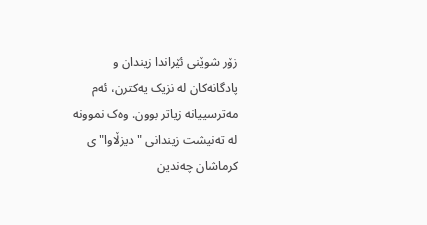زۆر شوێنی ئێراندا زیندان و پادگانەکان لە نزیک یەکترن، ئەم مەترسییانە زیاتر بوون. وەک نموونە لە تەنیشت زیندانی "دیزڵاوا"ی کرماشان چەندین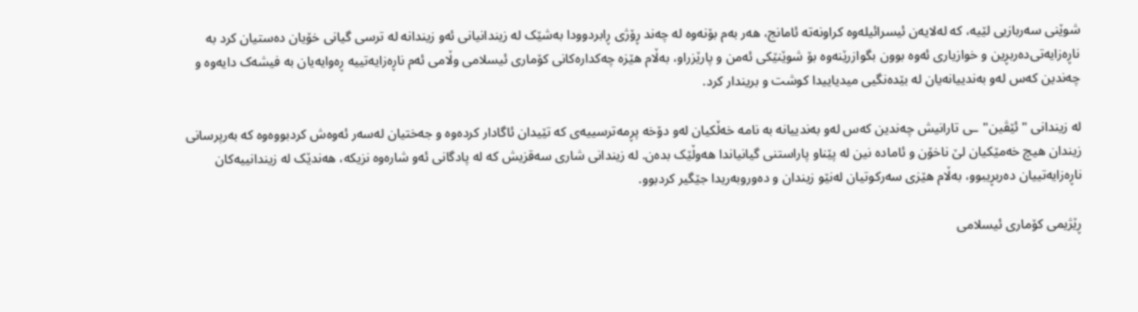شوێنی سەربازیی لێیە، کە لەلایەن ئیسرائیلەوە کراونەتە ئامانج، هەر بەم بۆنەوە لە چەند ڕۆژی ڕابردوودا بەشێک لە زیندانیانی ئەو زیندانە لە ترسی گیانی خۆیان دەستیان کرد بە ناڕەزایەتی‌دەربڕین و خوازیاری ئەوە بوون بگوازرێنەوە بۆ شوێنێکی ئەمن و پارێزراو، بەڵام هێزە چەکدارەکانی کۆماری ئیسلامی وڵامی ئەم ناڕەزایەتییە ڕەوایەیان بە فیشەک دایەوە و چەندین کەس لەو بەندییانەیان لە بێدەنگیی میدیاییدا کوشت و بریندار کرد.

لە زیندانی "ئێڤین"ـی تارانیش چەندین کەس لەو بەندییانە بە نامە خەڵکیان لەو دۆخە پڕمەترسییەی کە تێیدان ئاگادار کردەوە و جەختیان لەسەر ئەوەش کردبووەوە کە بەرپرسانی زیندان هیچ خەمێکیان لێ ناخۆن و ئامادە نین لە پێناو پاراستنی گیانیاندا هەوڵێک بدەن. لە زیندانی شاری سەقزیش کە لە پادگانی ئەو شارەوە نزیکە، هەندێک لە زیندانییەکان ناڕەزایەتییان دەربڕیبوو، بەڵام هێزی سەرکوتیان لەنێو زیندان و دەوروبەریدا جێگیر کردبوو.

ڕێژیمی کۆماری ئیسلامی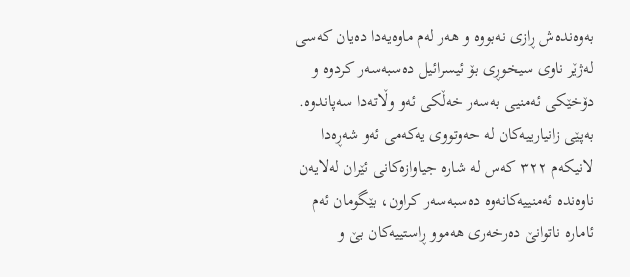بەوەندەش ڕازی نەبووە و هەر لەم ماوەیەدا دەیان کەسی لەژێر ناوی سیخوڕی بۆ ئیسرائیل دەسبەسەر کردوە و دۆخێکی ئەمنیی بەسەر خەڵکی ئەو وڵاتەدا سەپاندوە. بەپێی زانیارییەکان لە حەوتووی یەکەمی ئەو شەڕەدا لانیکەم ٣٢٢ کەس لە شارە جیاوازەکانی ئێران لەلایەن ناوەندە ئەمنییەکانەوە دەسبەسەر کراون، بێگومان ئەم ئامارە ناتوانێ دەرخەری هەموو ڕاستییەکان بێ و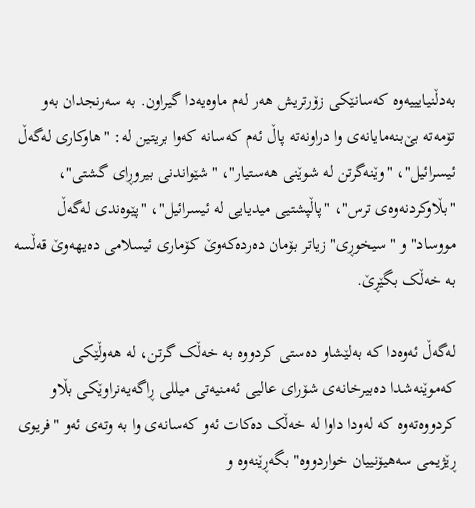بەدڵنیایییەوە کەسانێکی زۆرتریش هەر لەم ماوەیەدا گیراون. بە سەرنجدان بەو تۆمەتە بێ‌بنەمایانەی وا دراونەتە پاڵ ئەم کەسانە کەوا بریتین لە: "هاوکاری لەگەڵ ئیسرائیل"، "وێنەگرتن لە شوێنی هەستیار"، "شێواندنی بیروڕای گشتی"، "بڵاوکردنەوەی ترس"، "پاڵپشتیی میدیایی لە ئیسرائیل"، "پێوەندی لەگەڵ مووساد" و "سیخوڕی" زیاتر بۆمان دەردەکەوێ کۆماری ئیسلامی دەیهەوێ قەڵسە بە خەڵک بگێڕێ.

لەگەڵ ئەوەدا کە بەلێشاو دەستی کردووە بە خەڵک گرتن، لە هەوڵێکی کەموێنەشدا دەبیرخانەی شۆرای عالیی ئەمنیەتی میللی ڕاگەیەنراوێکی بڵاو کردووەتەوە کە لەودا داوا لە خەڵک دەکات ئەو کەسانەی وا بە وتەی ئەو "فریوی ڕێژیمی سەهیۆنییان خواردووە" بگەڕێنەوە و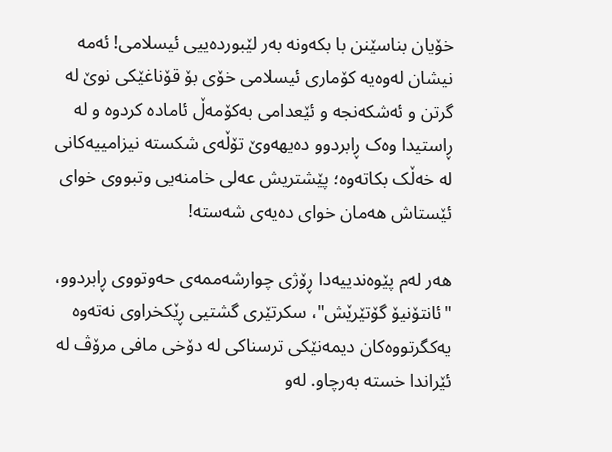خۆیان بناسێنن با بکەونە بەر لێبوردەییی ئیسلامی! ئەمە نیشان لەوەیە کۆماری ئیسلامی خۆی بۆ قۆناغێکی نوێ لە گرتن و ئەشکەنجە و ئێعدامی بەکۆمەڵ ئامادە کردوە و لە ڕاستیدا وەک ڕابردوو دەیهەوێ تۆڵەی شکستە نیزامییەکانی لە خەڵک بکاتەوە؛ پێشتریش عەلی خامنەیی وتبووی خوای ئێستاش هەمان خوای دەیەی شەستە!

هەر لەم پێوەندییەدا ڕۆژی چوارشەممەی حەوتووی ڕابردوو، "ئانتۆنیۆ گۆتێرێش"، سکرتێری گشتیی ڕێکخراوی نەتەوە یەکگرتووەکان دیمەنێکی ترسناکی لە دۆخی مافی مرۆڤ لە ئێراندا خستە بەرچاو. لەو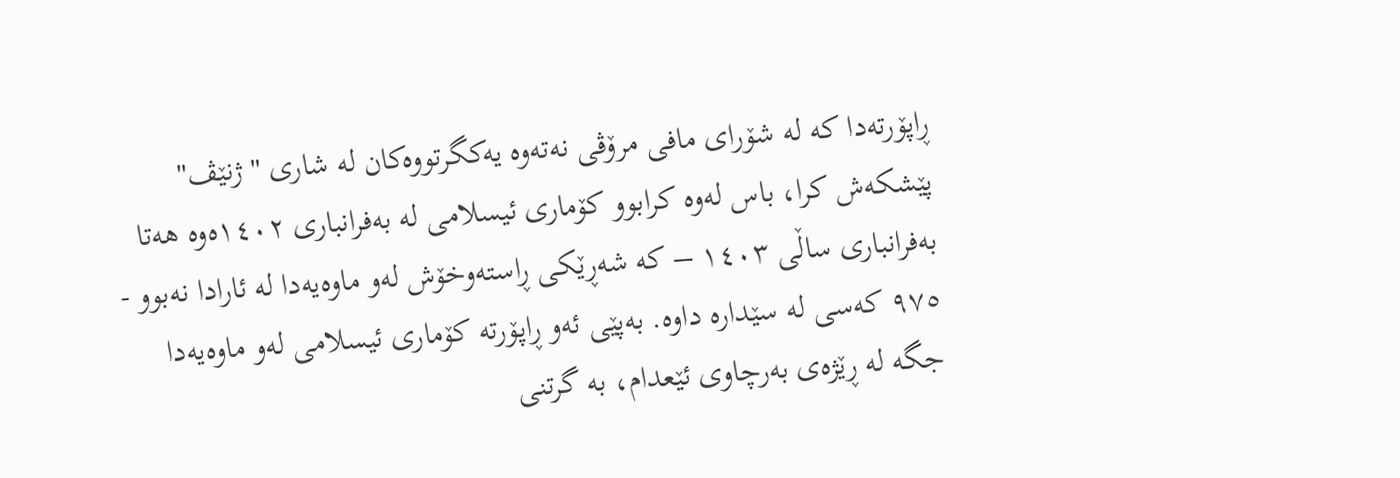ڕاپۆرتەدا کە لە شۆرای مافی مرۆڤی نەتەوە یەکگرتووەکان لە شاری "ژنێڤ" پێشکەش کرا، باس لەوە کرابوو کۆماری ئیسلامی لە بەفرانباری ١٤٠٢ەوە هەتا بەفرانباری ساڵی ١٤٠٣ – کە شەڕێکی ڕاستەوخۆش لەو ماوەیەدا لە ئارادا نەبوو - ٩٧٥ کەسی لە سێدارە داوە. بەپێی ئەو ڕاپۆرتە کۆماری ئیسلامی لەو ماوەیەدا جگە لە ڕێژەی بەرچاوی ئێعدام، بە گرتنی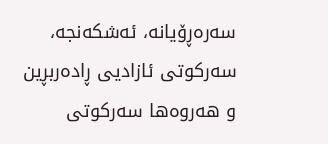سەرەڕۆیانە، ئەشکەنجە، سەرکوتی ئازادیی ڕادەربڕین و هەروەها سەرکوتی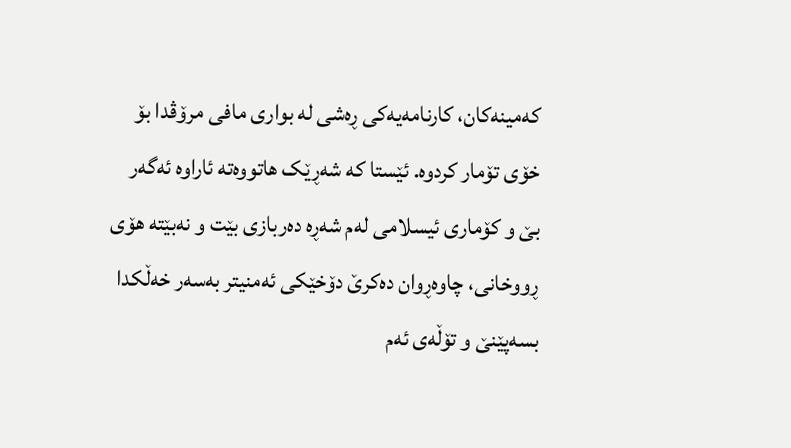کەمینەکان، کارنامەیەکی ڕەشی لە بواری مافی مرۆڤدا بۆ خۆی تۆمار کردوە. ئێستا کە شەڕێک هاتووەتە ئاراوە ئەگەر بێ و کۆماری ئیسلامی لەم شەڕە دەربازی بێت و نەبێتە هۆی ڕووخانی، چاوەڕوان دەکرێ دۆخێکی ئەمنیتر بەسەر خەڵکدا بسەپێنێ و تۆڵەی ئەم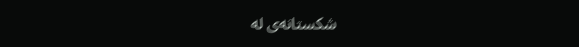شکستانەی لە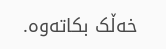خەڵک بکاتەوە.